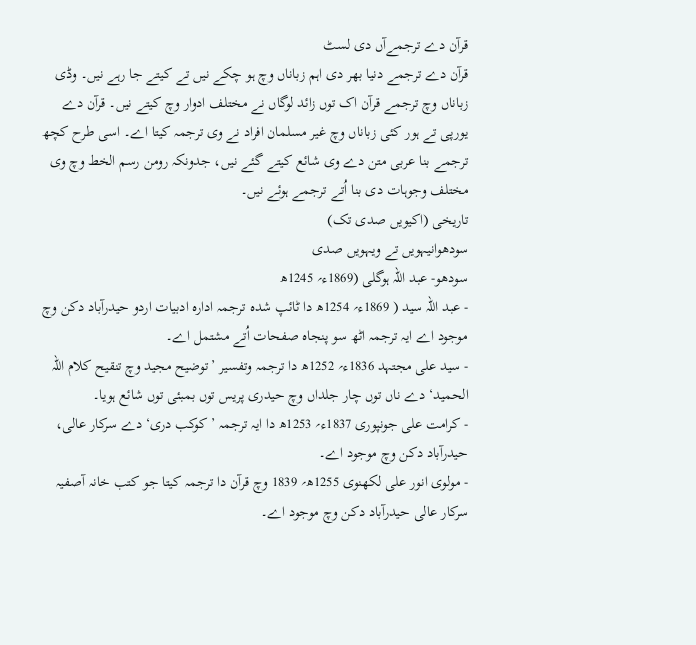قرآن دے ترجمےآں دی لسٹ
قرآن دے ترجمے دنیا بھر دی اہم زباناں وچ ہو چکے نیں تے کیتے جا رہے نیں۔ وڈی زباناں وچ ترجمے قرآن اک توں زائد لوگاں نے مختلف ادوار وچ کیتے نیں۔ قرآن دے یورپی تے ہور کئی زباناں وچ غیر مسلمان افراد نے وی ترجمہ کیتا اے۔ اسی طرح کچھ ترجمے بنا عربی متن دے وی شائع کیتے گئے نیں، جدونکہ رومن رسم الخط وچ وی مختلف وجوہات دی بنا اُتے ترجمے ہوئے نیں۔
تاریخی (اکیویں صدی تک)
سودھوانیہویں تے ویہویں صدی
سودھو- عبد اللہ ہوگلی (1869ء؍ 1245ھ
- عبد اللہ سید ( 1869ء؍ 1254ھ دا ٹائپ شدہ ترجمہ ادارہ ادبیات اردو حیدرآباد دکن وچ موجود اے ایہ ترجمہ اٹھ سو پنجاہ صفحات اُتے مشتمل اے۔
- سید علی مجتہد 1836ء؍ 1252ھ دا ترجمہ وتفسیر ’توضیح مجید وچ تنقیح کلام اللہ الحمید‘ دے ناں توں چار جلداں وچ حیدری پریس توں بمبئی توں شائع ہویا۔
- کرامت علی جونپوری 1837ء؍ 1253ھ دا ایہ ترجمہ ’ کوکب دری‘ دے سرکار عالی، حیدرآباد دکن وچ موجود اے۔
- مولوی انور علی لکھنوی 1255ھ؍ 1839 وچ قرآن دا ترجمہ کیتا جو کتب خانہ آصفیہ سرکار عالی حیدرآباد دکن وچ موجود اے۔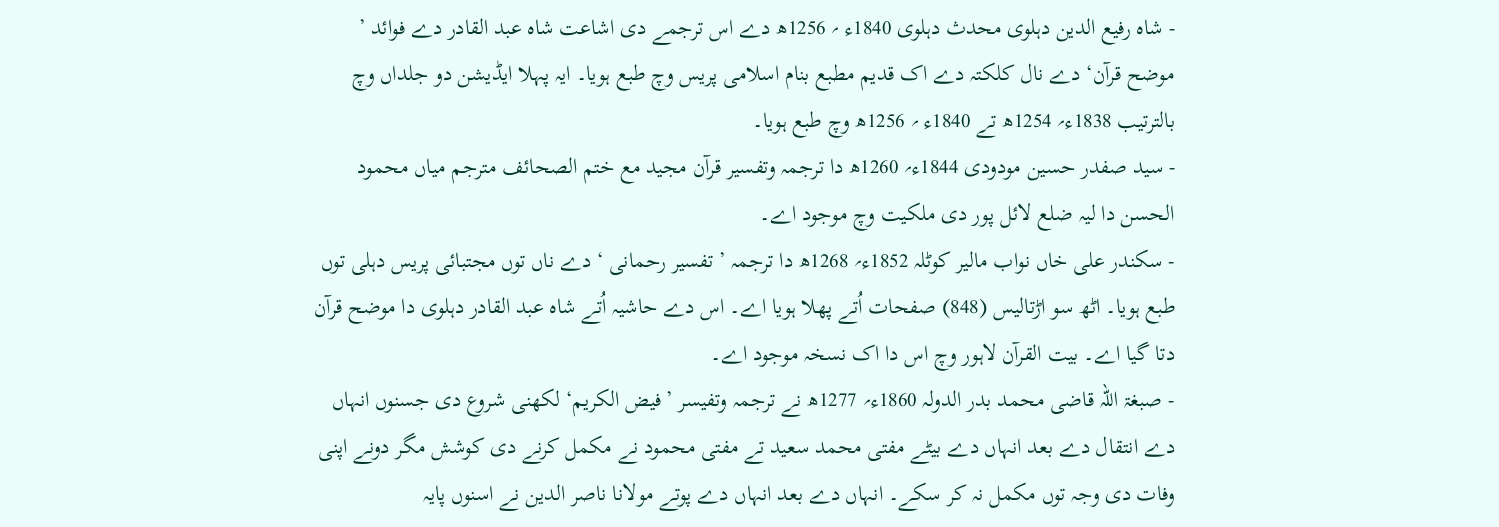- شاہ رفیع الدین دہلوی محدث دہلوی 1840ء ؍ 1256ھ دے اس ترجمے دی اشاعت شاہ عبد القادر دے فوائد ’ موضح قرآن‘ دے نال کلکتہ دے اک قدیم مطبع بنام اسلامی پریس وچ طبع ہویا۔ ایہ پہلا ایڈیشن دو جلداں وچ بالترتیب 1838ء؍ 1254ھ تے 1840ء ؍ 1256ھ وچ طبع ہویا۔
- سید صفدر حسین مودودی 1844ء؍ 1260ھ دا ترجمہ وتفسیر قرآن مجید مع ختم الصحائف مترجم میاں محمود الحسن دا لیہ ضلع لائل پور دی ملکیت وچ موجود اے۔
- سکندر علی خاں نواب مالیر کوٹلہ 1852ء؍ 1268ھ دا ترجمہ ’تفسیر رحمانی ‘ دے ناں توں مجتبائی پریس دہلی توں طبع ہویا۔ اٹھ سو اڑتالیس (848) صفحات اُتے پھلا ہویا اے۔ اس دے حاشیہ اُتے شاہ عبد القادر دہلوی دا موضح قرآن دتا گیا اے۔ بیت القرآن لاہور وچ اس دا اک نسخہ موجود اے۔
- صبغۃ اللہ قاضی محمد بدر الدولہ 1860ء؍ 1277ھ نے ترجمہ وتفیسر ’فیض الکریم‘ لکھنی شروع دی جسنوں انہاں دے انتقال دے بعد انہاں دے بیٹے مفتی محمد سعید تے مفتی محمود نے مکمل کرنے دی کوشش مگر دونے اپنی وفات دی وجہ توں مکمل نہ کر سکے۔ انہاں دے بعد انہاں دے پوتے مولانا ناصر الدین نے اسنوں پایہ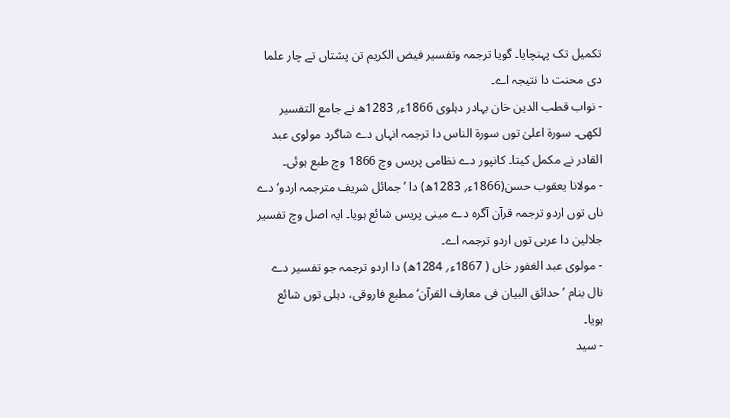تکمیل تک پہنچایا۔ گویا ترجمہ وتفسیر فیض الکریم تن پشتاں تے چار علما دی محنت دا نتیجہ اے۔
- نواب قطب الدین خان بہادر دہلوی 1866ء؍ 1283ھ نے جامع التفسیر لکھی۔ سورۃ اعلیٰ توں سورۃ الناس دا ترجمہ انہاں دے شاگرد مولوی عبد القادر نے مکمل کیتا۔ کانپور دے نظامی پریس وچ 1866 وچ طبع ہوئی۔
- مولانا یعقوب حسن(1866ء؍ 1283ھ) دا ’جمائل شریف مترجمہ اردو‘ دے ناں توں اردو ترجمہ قرآن آگرہ دے مینی پریس شائع ہویا۔ ایہ اصل وچ تفسیر جلالین دا عربی توں اردو ترجمہ اے۔
- مولوی عبد الغفور خاں ( 1867ء؍ 1284ھ) دا اردو ترجمہ جو تفسیر دے نال بنام ’حدائق البیان فی معارف القرآن‘ مطبع فاروقی، دہلی توں شائع ہویا۔
- سید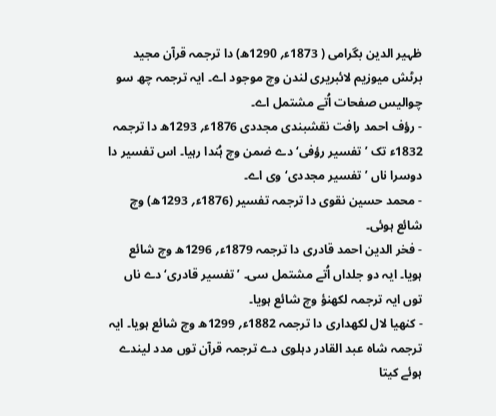ظہیر الدین بگرامی ( 1873ء؍ 1290ھ) دا ترجمہ قرآن مجید برٹش میوزیم لائبریری لندن وچ موجود اے۔ ایہ ترجمہ چھ سو چوالیس صفحات اُتے مشتمل اے۔
- رؤف احمد رافت نقشبندی مجددی 1876ء؍ 1293ھ دا ترجمہ 1832ء تک ’تفسیر رؤفی‘ دے ضمن وچ ہُندا رہیا۔ اس تفسیر دا دوسرا ناں ’تفسیر مجددی‘ وی اے۔
- محمد حسین نقوی دا ترجمہ تفسیر (1876ء؍ 1293ھ) وچ شائع ہوئی۔
- فخر الدین احمد قادری دا ترجمہ 1879ء؍ 1296ھ وچ شائع ہویا۔ ایہ دو جلداں اُتے مشتمل سی۔ ’تفسیر قادری‘ دے ناں توں ایہ ترجمہ لکھنؤ وچ شائع ہویا۔
- کنھیا لال لکھداری دا ترجمہ 1882ء؍ 1299ھ وچ شائع ہویا۔ ایہ ترجمہ شاہ عبد القادر دہلوی دے ترجمہ قرآن توں مدد لیندے ہوئے کیتا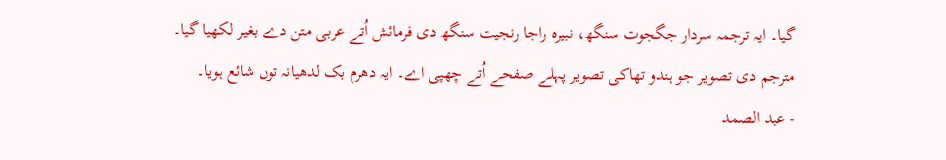گیا۔ ایہ ترجمہ سردار جگجوت سنگھ، نبیرہ راجا رنجیت سنگھ دی فرمائش اُتے عربی متن دے بغیر لکھیا گیا۔ مترجم دی تصویر جو ہندو تھاکی تصویر پہلے صفحے اُتے چھپی اے۔ ایہ دھرم بک لدھیانہ توں شائع ہویا۔
- عبد الصمد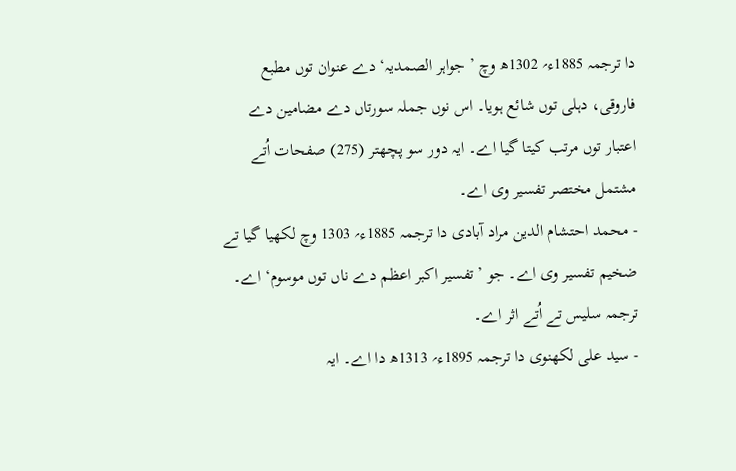دا ترجمہ 1885ء؍ 1302ھ وچ ’ جواہر الصمدیہ‘ دے عنوان توں مطبع فاروقی، دہلی توں شائع ہویا۔ اس نوں جملہ سورتاں دے مضامین دے اعتبار توں مرتب کیتا گیا اے۔ ایہ دور سو پچھتر (275) صفحات اُتے مشتمل مختصر تفسیر وی اے۔
- محمد احتشام الدین مراد آبادی دا ترجمہ 1885ء؍ 1303 وچ لکھیا گیا تے ضخیم تفسیر وی اے۔ جو ’تفسیر اکبر اعظم دے ناں توں موسوم‘ اے۔ ترجمہ سلیس تے اُتے اثر اے۔
- سید علی لکھنوی دا ترجمہ 1895ء؍ 1313ھ دا اے۔ ایہ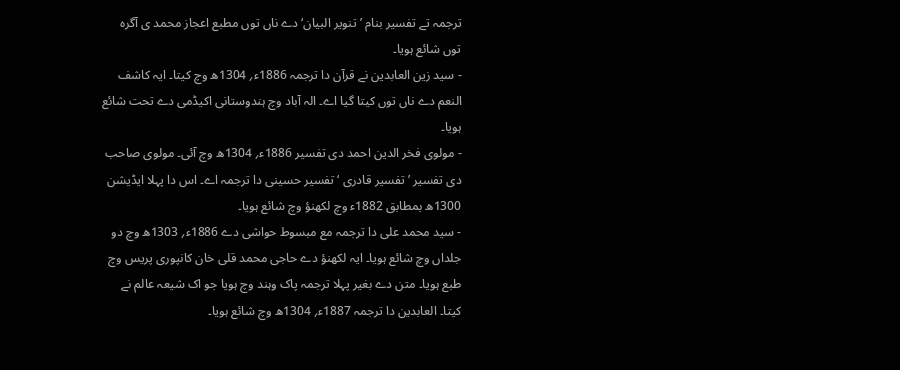ترجمہ تے تفسیر بنام ’تنویر البیان‘ دے ناں توں مطبع اعجاز محمد ی آگرہ توں شائع ہویا۔
- سید زین العابدین نے قرآن دا ترجمہ 1886ء؍ 1304ھ وچ کیتا۔ ایہ کاشف النعم دے ناں توں کیتا گیا اے۔ الہ آباد وچ ہندوستانی اکیڈمی دے تحت شائع ہویا۔
- مولوی فخر الدین احمد دی تفسیر 1886ء؍ 1304ھ وچ آئی۔ مولوی صاحب دی تفسیر ’ تفسیر قادری ‘ تفسیر حسینی دا ترجمہ اے۔ اس دا پہلا ایڈیشن 1300ھ بمطابق 1882ء وچ لکھنؤ وچ شائع ہویا۔
- سید محمد علی دا ترجمہ مع مبسوط حواشی دے 1886ء؍ 1303ھ وچ دو جلداں وچ شائع ہویا۔ ایہ لکھنؤ دے حاجی محمد قلی خان کانپوری پریس وچ طبع ہویا۔ متن دے بغیر پہلا ترجمہ پاک وہند وچ ہویا جو اک شیعہ عالم نے کیتا۔ العابدین دا ترجمہ 1887ء؍ 1304ھ وچ شائع ہویا۔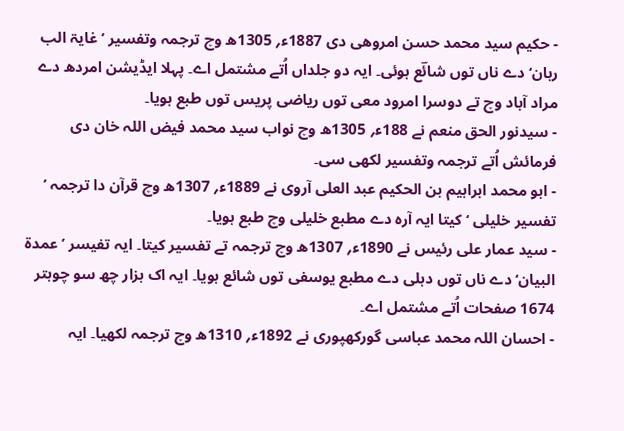- حکیم سید محمد حسن امروھی دی 1887ء؍ 1305ھ وچ ترجمہ وتفسیر ’غایۃ الب رہان‘ دے ناں توں شائؔع ہوئی۔ ایہ دو جلداں اُتے مشتمل اے۔ پہلا ایڈیشن امردھ دے مراد آباد وچ تے دوسرا امرود معی توں ریاضی پریس توں طبع ہویا۔
- سیدنور الحق منعم نے 188ء؍ 1305ھ وچ نواب سید محمد فیض اللہ خان دی فرمائش اُتے ترجمہ وتفسیر لکھی سی۔
- ابو محمد ابراہیم بن الحکیم عبد العلی آروی نے 1889ء؍ 1307ھ وچ قرآن دا ترجمہ ’ تفسیر خلیلی ‘ کیتا ایہ آرہ دے مطبع خلیلی وچ طبع ہویا۔
- سید عمار علی رئیس نے 1890ء؍ 1307ھ وچ ترجمہ تے تفسیر کیتا۔ ایہ تفیسر ’ عمدۃ البیان‘ دے ناں توں دہلی دے مطبع یوسفی توں شائع ہویا۔ ایہ اک ہزار چھ سو چوہتر 1674 صفحات اُتے مشتمل اے۔
- احسان اللہ محمد عباسی گورکھپوری نے 1892ء؍ 1310ھ وچ ترجمہ لکھیا۔ ایہ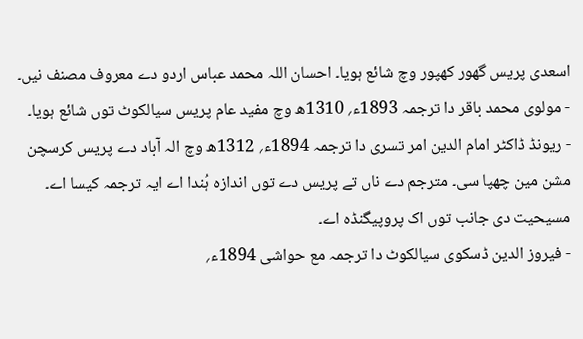اسعدی پریس گھور کھپور وچ شائع ہویا۔ احسان اللہ محمد عباس اردو دے معروف مصنف نیں۔
- مولوی محمد باقر دا ترجمہ 1893ء؍ 1310ھ وچ مفید عام پریس سیالکوٹ توں شائع ہویا۔
- ریونڈ ڈاکٹر امام الدین امر تسری دا ترجمہ 1894ء؍ 1312ھ وچ الہ آباد دے پریس کرسچن مشن مین چھپا سی۔ مترجم دے ناں تے پریس دے توں اندازہ ہُندا اے ایہ ترجمہ کیسا اے۔ مسیحیت دی جانب توں اک پروپیگنڈہ اے۔
- فیروز الدین ڈسکوی سیالکوٹ دا ترجمہ مع حواشی 1894ء؍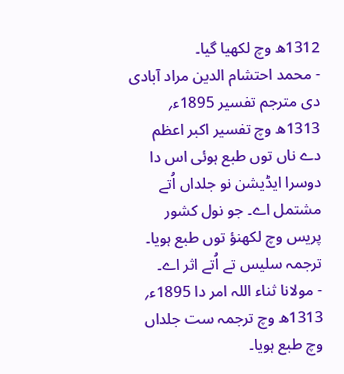1312ھ وچ لکھیا گیا۔
- محمد احتشام الدین مراد آبادی دی مترجم تفسیر 1895ء؍ 1313ھ وچ تفسیر اکبر اعظم دے ناں توں طبع ہوئی اس دا دوسرا ایڈیشن نو جلداں اُتے مشتمل اے۔ جو نول کشور پریس وچ لکھنؤ توں طبع ہویا۔ ترجمہ سلیس تے اُتے اثر اے۔
- مولانا ثناء اللہ امر دا 1895ء؍ 1313ھ وچ ترجمہ ست جلداں وچ طبع ہویا۔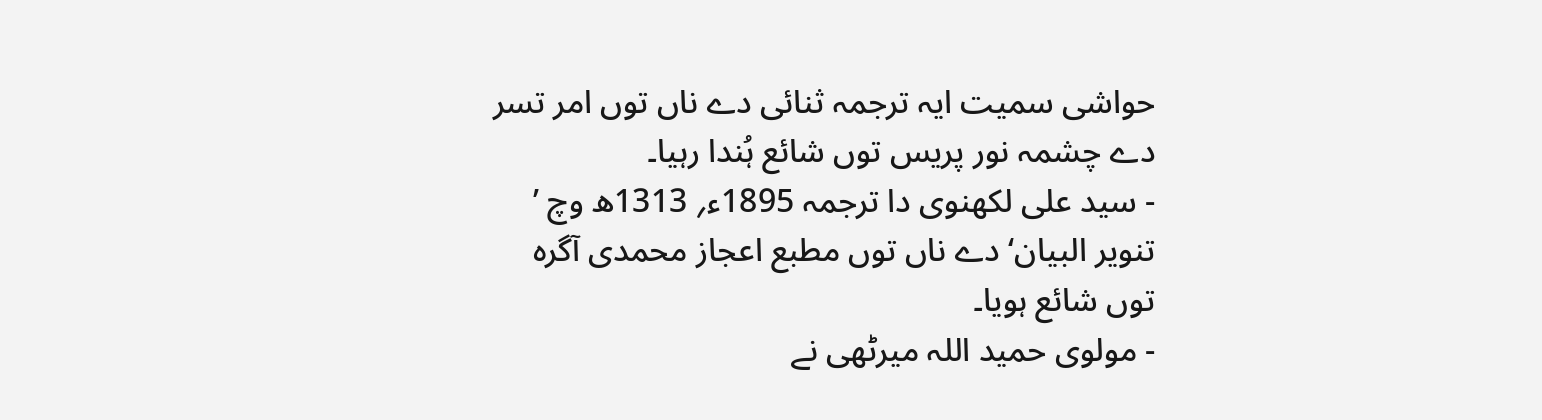حواشی سمیت ایہ ترجمہ ثنائی دے ناں توں امر تسر دے چشمہ نور پریس توں شائع ہُندا رہیا۔
- سید علی لکھنوی دا ترجمہ 1895ء؍ 1313ھ وچ ’ تنویر البیان‘ دے ناں توں مطبع اعجاز محمدی آگرہ توں شائع ہویا۔
- مولوی حمید اللہ میرٹھی نے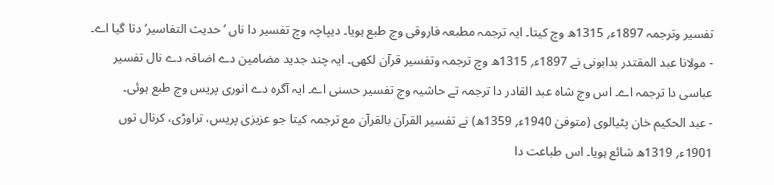تفسیر وترجمہ 1897ء؍ 1315ھ وچ کیتا۔ ایہ ترجمہ مطبعہ فاروقی وچ طبع ہویا۔ دیپاچہ وچ تفسیر دا ناں ’ حدیث التفاسیر‘ دتا گیا اے۔
- مولانا عبد المقتدر بدابونی نے 1897ء؍ 1315ھ وچ ترجمہ وتفسیر قرآن لکھی۔ ایہ چند جدید مضامین دے اضافہ دے نال تفسیر عباسی دا ترجمہ اے۔ اس وچ شاہ عبد القادر دا ترجمہ تے حاشیہ وچ تفسیر حسنی اے۔ ایہ آگرہ دے انوری پریس وچ طبع ہوئی۔
- عبد الحکیم خان پٹیالوی (متوفیٰ 1940ء؍ 1359ھ) نے تفسیر القرآن بالقرآن مع ترجمہ کیتا جو عزیزی پریس، تراوڑی، کرنال توں 1901ء؍ 1319ھ شائع ہویا۔ اس طباعت دا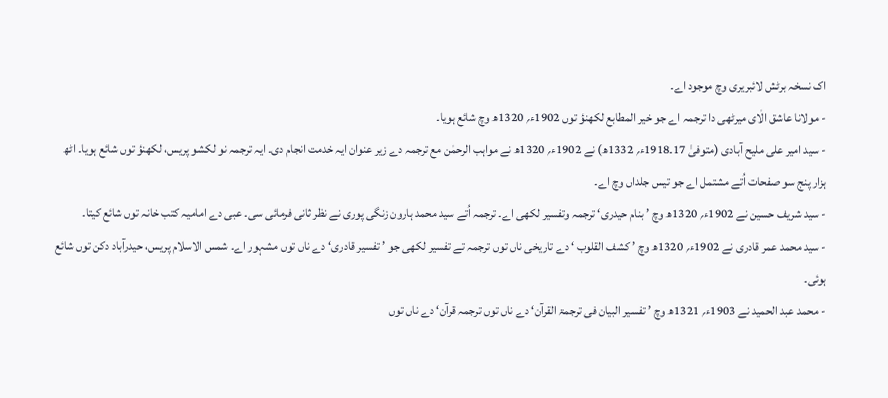اک نسخہ برٹش لائبریری وچ موجود اے۔
- مولانا عاشق الٰای میرٹھی دا ترجمہ اے جو خیر المطابع لکھنؤ توں 1902ء؍ 1320ھ وچ شائع ہویا۔
- سید امیر علی ملیح آبادی (متوفیٰ 17۔1918ء؍ 1332ھ) نے 1902ء؍ 1320ھ نے مواہب الرحمٰن مع ترجمہ دے زیر عنوان ایہ خدمت انجام دی۔ ایہ ترجمہ نو لکشو پریس، لکھنؤ توں شائع ہویا۔ اٹھ ہزار پنج سو صفحات اُتے مشتمل اے جو تیس جلداں وچ اے۔
- سید شریف حسین نے 1902ء؍ 1320ھ وچ ’ بنام حیدری‘ ترجمہ وتفسیر لکھی اے۔ ترجمہ اُتے سید محمد ہارون زنگی پوری نے نظر ثانی فرمائی سی۔ عبی دے امامیہ کتب خانہ توں شائع کیتا۔
- سید محمد عمر قادری نے 1902ء؍ 1320ھ وچ ’ کشف القلوب ‘ دے تاریخی ناں توں ترجمہ تے تفسیر لکھی جو ’ تفسیر قادری‘ دے ناں توں مشہور اے۔ شمس الاسلام پریس، حیدرآباد دکن توں شائع ہوئی۔
- محمد عبد الحمید نے 1903ء؍ 1321ھ وچ ’ تفسیر البیان فی ترجمۃ القرآن‘ دے ناں توں ترجمہ قرآن‘ دے ناں توں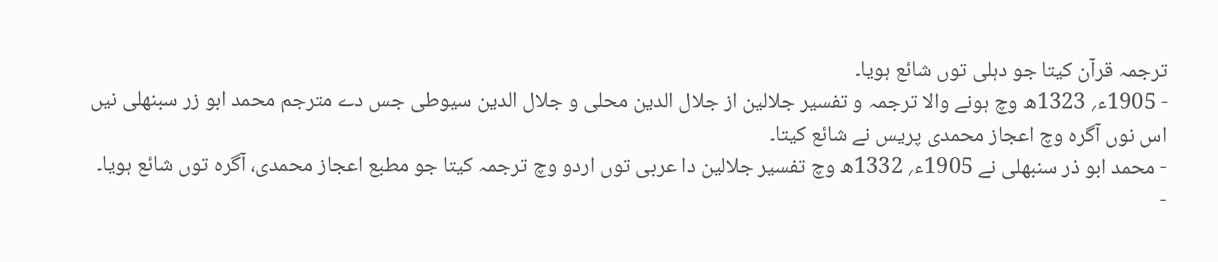ترجمہ قرآن کیتا جو دہلی توں شائع ہویا۔
- 1905ء؍ 1323ھ وچ ہونے والا ترجمہ و تفسیر جلالین از جلال الدین محلی و جلال الدین سیوطی جس دے مترجم محمد ابو زر سبنھلی نیں اس نوں آگرہ وچ اعجاز محمدی پریس نے شائع کیتا۔
- محمد ابو ذر سنبھلی نے 1905ء؍ 1332ھ وچ تفسیر جلالین دا عربی توں اردو وچ ترجمہ کیتا جو مطبع اعجاز محمدی، آگرہ توں شائع ہویا۔
-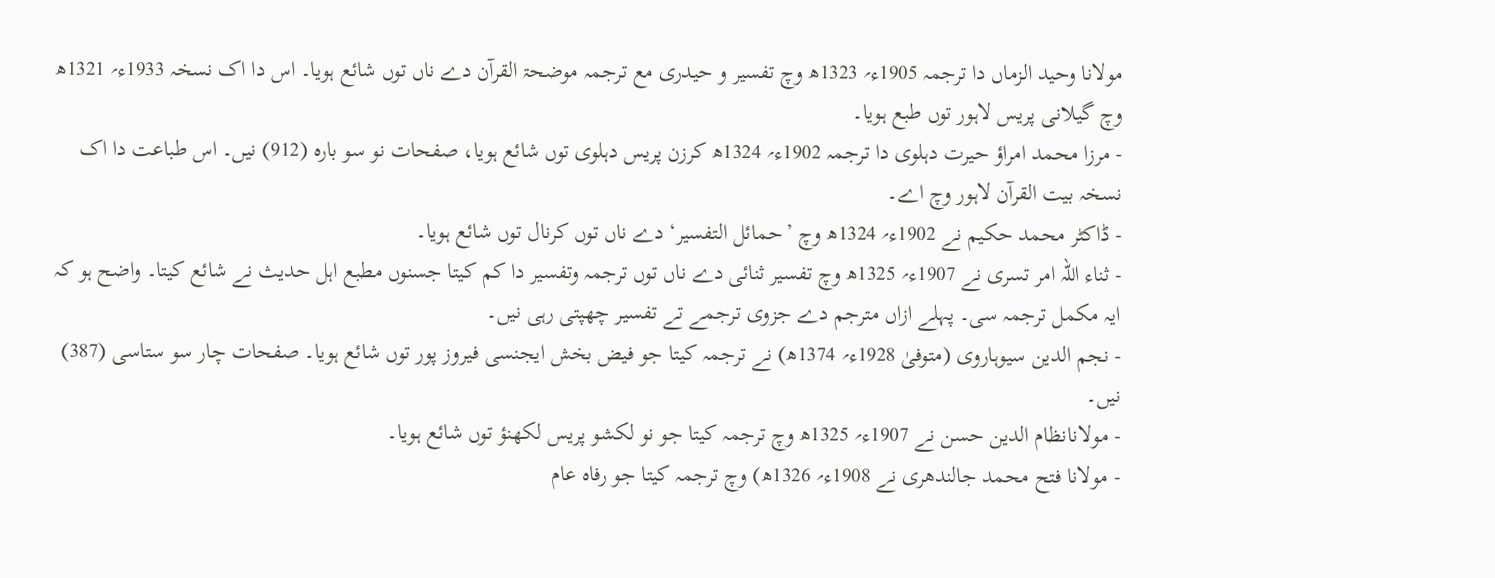مولانا وحید الزماں دا ترجمہ 1905ء؍ 1323ھ وچ تفسیر و حیدری مع ترجمہ موضحۃ القرآن دے ناں توں شائع ہویا۔ اس دا اک نسخہ 1933ء؍ 1321ھ وچ گیلانی پریس لاہور توں طبع ہویا۔
- مرزا محمد امراؤ حیرت دہلوی دا ترجمہ 1902ء؍ 1324ھ کرزن پریس دہلوی توں شائع ہویا، صفحات نو سو بارہ (912) نیں۔ اس طباعت دا اک نسخہ بیت القرآن لاہور وچ اے۔
- ڈاکٹر محمد حکیم نے 1902ء؍ 1324ھ وچ ’حمائل التفسیر‘ دے ناں توں کرنال توں شائع ہویا۔
- ثناء اللہ امر تسری نے 1907ء؍ 1325ھ وچ تفسیر ثنائی دے ناں توں ترجمہ وتفسیر دا کم کیتا جسنوں مطبع اہل حدیث نے شائع کیتا۔ واضح ہو کہ ایہ مکمل ترجمہ سی۔ پہلے ازاں مترجم دے جزوی ترجمے تے تفسیر چھپتی رہی نیں۔
- نجم الدین سیوہاروی (متوفیٰ 1928ء؍ 1374ھ) نے ترجمہ کیتا جو فیض بخش ایجنسی فیروز پور توں شائع ہویا۔ صفحات چار سو ستاسی (387) نیں۔
- مولانانظام الدین حسن نے 1907ء؍ 1325ھ وچ ترجمہ کیتا جو نو لکشو پریس لکھنؤ توں شائع ہویا۔
- مولانا فتح محمد جالندھری نے 1908ء؍ 1326ھ) وچ ترجمہ کیتا جو رفاہ عام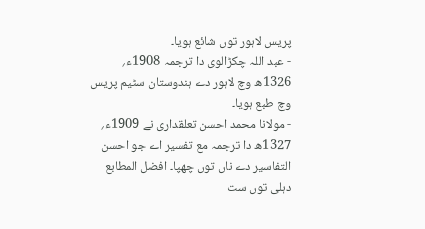پریس لاہور توں شائع ہویا۔
- عبد اللہ چکڑالوی دا ترجمہ 1908ء؍ 1326ھ وچ لاہور دے ہندوستان سٹیم پریس وچ طبع ہویا۔
- مولانا محمد احسن تعلقداری نے 1909ء؍ 1327ھ دا ترجمہ مع تفسیر اے جو احسن التفاسیر دے ناں توں چھپا۔ افضل المطابع دہلی توں ست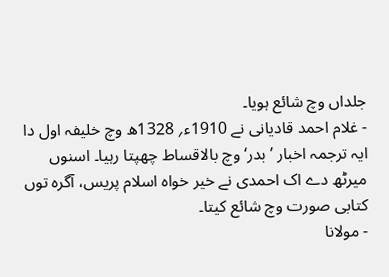جلداں وچ شائع ہویا۔
- غلام احمد قادیانی نے 1910ء؍ 1328ھ وچ خلیفہ اول دا ایہ ترجمہ اخبار ’ بدر‘ وچ بالاقساط چھپتا رہیا۔ اسنوں میرٹھ دے اک احمدی نے خیر خواہ اسلام پریس، آگرہ توں کتابی صورت وچ شائع کیتا۔
- مولانا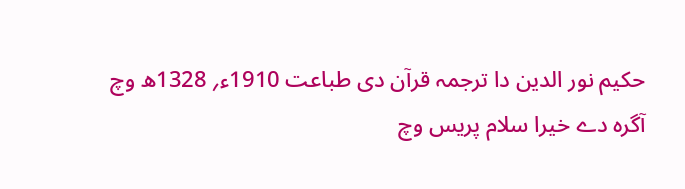حکیم نور الدین دا ترجمہ قرآن دی طباعت 1910ء؍ 1328ھ وچ آگرہ دے خیرا سلام پریس وچ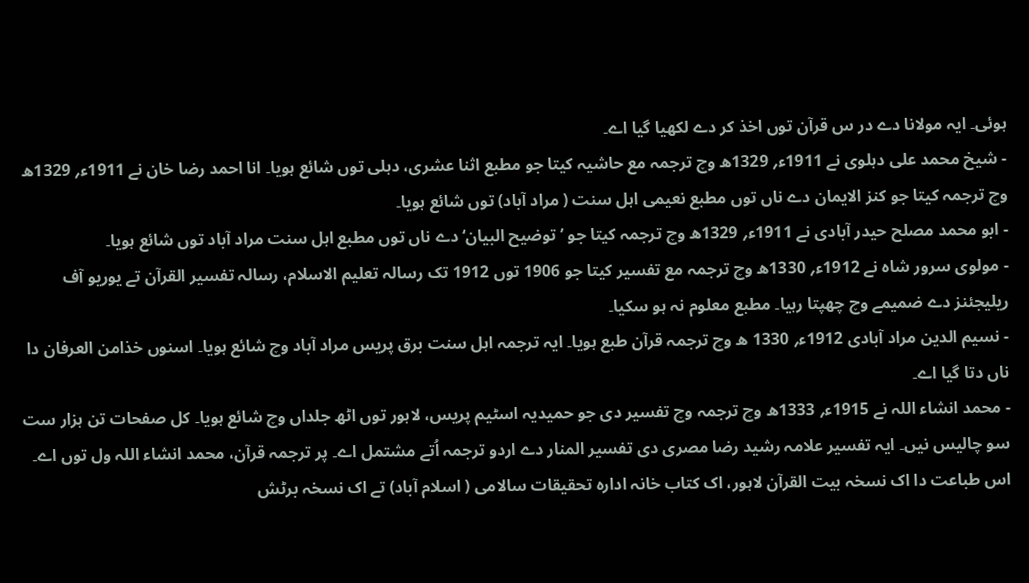ہوئی۔ ایہ مولانا دے در س قرآن توں اخذ کر دے لکھیا گیا اے۔
- شیخ محمد علی دہلوی نے 1911ء؍ 1329ھ وچ ترجمہ مع حاشیہ کیتا جو مطبع اثنا عشری، دہلی توں شائع ہویا۔ انا احمد رضا خان نے 1911ء؍ 1329ھ وچ ترجمہ کیتا جو کنز الایمان دے ناں توں مطبع نعیمی اہل سنت ( مراد آباد) توں شائع ہویا۔
- ابو محمد مصلح حیدر آبادی نے 1911ء؍ 1329ھ وچ ترجمہ کیتا جو ’ توضیح البیان‘ دے ناں توں مطبع اہل سنت مراد آباد توں شائع ہویا۔
- مولوی سرور شاہ نے 1912ء؍ 1330ھ وچ ترجمہ مع تفسیر کیتا جو 1906 توں 1912 تک رسالہ تعلیم الاسلام، رسالہ تفسیر القرآن تے یوریو آف ریلیجئنز دے ضمیمے وچ چھپتا رہیا۔ مطبع معلوم نہ ہو سکیا۔
- نسیم الدین مراد آبادی 1912ء؍ 1330 ھ وچ ترجمہ قرآن طبع ہویا۔ ایہ ترجمہ اہل سنت برق پریس مراد آباد وچ شائع ہویا۔ اسنوں خذامن العرفان دا ناں دتا گیا اے۔
- محمد انشاء اللہ نے 1915ء؍ 1333ھ وچ ترجمہ وچ تفسیر دی جو حمیدیہ اسٹیم پریس، لاہور توں اٹھ جلداں وچ شائع ہویا۔ کل صفحات تن ہزار ست سو چالیس نیں۔ ایہ تفسیر علامہ رشید رضا مصری دی تفسیر المنار دے اردو ترجمہ اُتے مشتمل اے۔ پر ترجمہ قرآن، محمد انشاء اللہ ول توں اے۔ اس طباعت دا اک نسخہ بیت القرآن لاہور، اک کتاب خانہ ادارہ تحقیقات سالامی ( اسلام آباد) تے اک نسخہ برٹش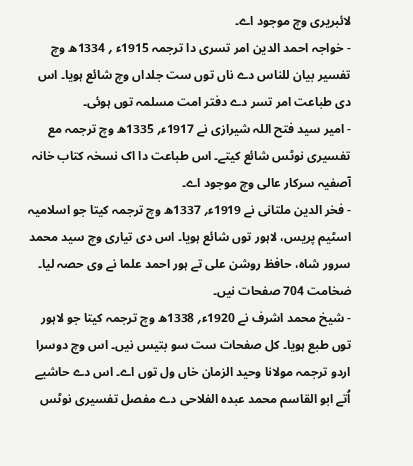لائبریری وچ موجود اے۔
- خواجہ احمد الدین امر تسری دا ترجمہ 1915ء ؍ 1334ھ وچ تفسیر بیان للناس دے ناں توں ست جلداں وچ شائع ہویا۔ اس دی طباعت امر تسر دے دفتر امت مسلمہ توں ہوئی۔
- امیر سید فتح اللہ شیرازی نے 1917ء؍ 1335ھ وچ ترجمہ مع تفسیری نوٹس شائع کیتے۔ اس طباعت دا اک نسخہ کتاب خانہ آصفیہ سرکار عالی وچ موجود اے۔
- فخر الدین ملتانی نے 1919ء؍ 1337ھ وچ ترجمہ کیتا جو اسلامیہ اسٹیم پریس، لاہور توں شائع ہویا۔ اس دی تیاری وچ سید محمد سرور شاہ، حافظ روشن علی تے ہور احمد علما نے وی حصہ لیا۔ ضخامت 704 صفحات نیں۔
- شیخ محمد اشرف نے 1920ء؍ 1338ھ وچ ترجمہ کیتا جو لاہور توں طبع ہویا۔ کل صفحات ست سو بتیس نیں۔ اس وچ دوسرا اردو ترجمہ مولانا وحید الزمان خاں ول توں اے۔ اس دے حاشیے اُتے ابو القاسم محمد عبدہ الفلاحی دے مفصل تفسیری نوٹس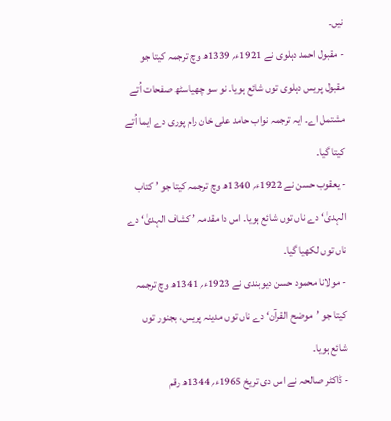نیں۔
- مقبول احمد دہلوی نے 1921ء؍ 1339ھ وچ ترجمہ کیتا جو مقبول پریس دہلوی توں شائع ہویا۔ نو سو چھیاسٹھ صفحات اُتے مشتمل اے۔ ایہ ترجمہ نواب حامد علی خان رام پوری دے ایما اُتے کیتا گیا۔
- یعقوب حسن نے 1922ء؍ 1340ھ وچ ترجمہ کیتا جو ’ کتاب الہدیٰ‘ دے ناں توں شائع ہویا۔ اس دا مقدمہ ’ کشاف الہدیٰ‘ دے ناں توں لکھیا گیا۔
- مولانا محمود حسن دیوبندی نے 1923ء؍ 1341ھ وچ ترجمہ کیتا جو ’موضح القرآن‘ دے ناں توں مدینہ پریس، بجنور توں شائع ہویا۔
- ڈاکٹر صالحہ نے اس دی تریخ 1965ء؍ 1344ھ رقم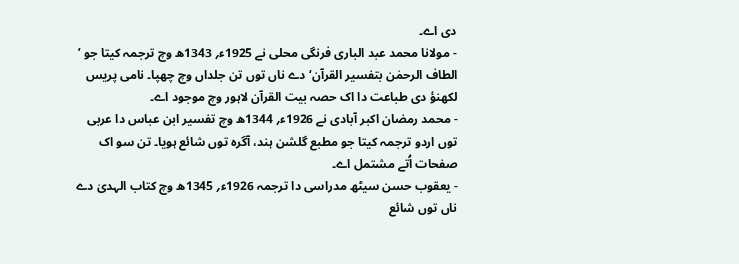دی اے۔
- مولانا محمد عبد الباری فرنگی محلی نے 1925ء؍ 1343ھ وچ ترجمہ کیتا جو ’ الطاف الرحمٰن بتفسیر القرآن‘ دے ناں توں تن جلداں وچ چھپا۔ نامی پریس لکھنؤ دی طباعت دا اک حصہ بیت القرآن لاہور وچ موجود اے۔
- محمد رمضان اکبر آبادی نے 1926ء؍ 1344ھ وچ تفسیر ابن عباس دا عربی توں اردو ترجمہ کیتا جو مطبع گلشن ہند، آگرہ توں شائع ہویا۔ تن سو اک صفحات اُتے مشتمل اے۔
- یعقوب حسن سیٹھ مدراسی دا ترجمہ 1926ء؍ 1345ھ وچ کتاب الہدیٰ دے ناں توں شائع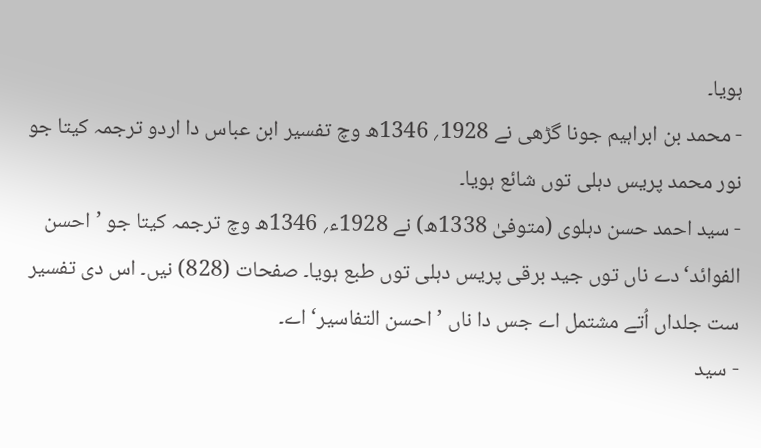ہویا۔
- محمد بن ابراہیم جونا گڑھی نے 1928؍ 1346ھ وچ تفسیر ابن عباس دا اردو ترجمہ کیتا جو نور محمد پریس دہلی توں شائع ہویا۔
- سید احمد حسن دہلوی (متوفیٰ 1338ھ) نے 1928ء؍ 1346ھ وچ ترجمہ کیتا جو ’ احسن الفوائد‘ دے ناں توں جید برقی پریس دہلی توں طبع ہویا۔ صفحات (828) نیں۔ اس دی تفسیر ست جلداں اُتے مشتمل اے جس دا ناں ’ احسن التفاسیر‘ اے۔
- سید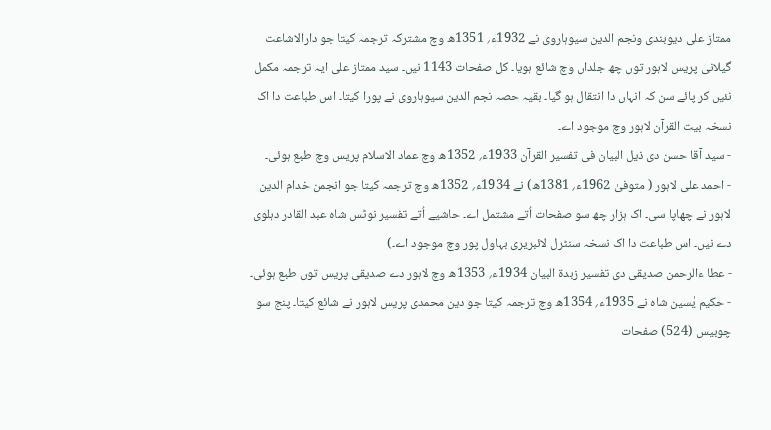ممتاز علی دیوبندی ونجم الدین سیوہاروی نے 1932ء؍ 1351ھ وچ مشترکہ ترجمہ کیتا جو دارالاشاعت گیلانی پریس لاہور توں چھ جلداں وچ شائع ہویا۔ کل صفحات 1143 نیں۔ سید ممتاز علی ایہ ترجمہ مکمل نئيں کر پائے سن کہ انہاں دا انتقال ہو گیا۔ بقیہ حصہ نجم الدین سیوہاروی نے پورا کیتا۔ اس طباعت دا اک نسخہ بیت القرآن لاہور وچ موجود اے۔
- سید آقا حسن دی ذیل البیان فی تفسیر القرآن 1933ء؍ 1352ھ وچ عماد الاسلام پریس وچ طبع ہوئی۔
- احمد علی لاہور ( متوفیٰ 1962ء؍ 1381ھ) نے 1934ء؍ 1352ھ وچ ترجمہ کیتا جو انجمن خدام الدین لاہور نے چھاپا سی۔ اک ہزار چھ سو صفحات اُتے مشتمل اے۔ حاشیے اُتے تفسیر نوٹس شاہ عبد القادر دہلوی دے نیں۔ اس طباعت دا اک نسخہ سنٹرل لائبریری بہاول پور وچ موجود اے۔)
- عطا ءالرحمن صدیقی دی تفسیر زبدۃ البیان 1934ء؍ 1353ھ وچ لاہور دے صدیقی پریس توں طبع ہوئی۔
- حکیم یٰسین شاہ نے 1935ء؍ 1354ھ وچ ترجمہ کیتا جو دین محمدی پریس لاہور نے شائع کیتا۔ پنج سو چوبیس (524) صفحات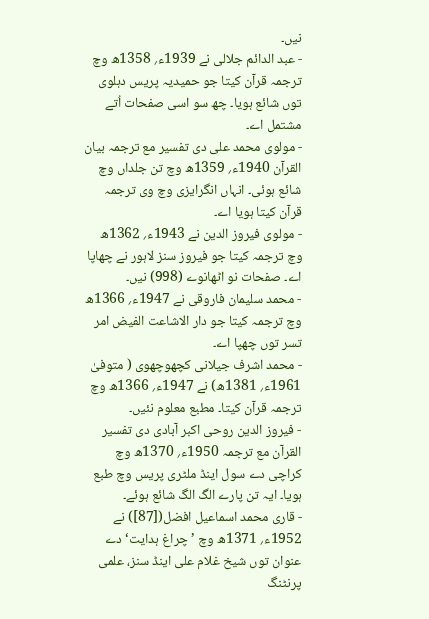نیں۔
- عبد الدائم جلالی نے 1939ء؍ 1358ھ وچ ترجمہ قرآن کیتا جو حمیدیہ پریس دہلوی توں شائع ہویا۔ چھ سو اسی صفحات اُتے مشتمل اے۔
- مولوی محمد علی دی تفسیر مع ترجمہ بیان القرآن 1940ء؍ 1359ھ وچ تن جلداں وچ شائع ہوئی۔ انہاں انگرایزی وچ وی ترجمہ قرآن کیتا ہویا اے۔
- مولوی فیروز الدین نے 1943ء؍ 1362ھ وچ ترجمہ کیتا جو فیروز سنز لاہور نے چھاپا اے۔ صفحات نو اٹھانوے (998) نیں۔
- محمد سلیمان فاروقی نے 1947ء؍ 1366ھ وچ ترجمہ کیتا جو دار الاشاعت الفیض امر تسر توں چھپا اے۔
- محمد اشرف جیلانی کچھوچھوی ( متوفیٰ 1961ء؍ 1381ھ) نے 1947ء؍ 1366ھ وچ ترجمہ قرآن کیتا۔ مطبع معلوم نئيں۔
- فیروز الدین روحی اکبر آبادی دی تفسیر القرآن مع ترجمہ 1950ء؍ 1370ھ وچ کراچی دے سول اینڈ ملٹری پریس وچ طبع ہویا۔ ایہ تن پارے الگ الگ شائع ہوئے۔
- قاری محمد اسماعیل افضل([87]) نے 1952ء؍ 1371ھ وچ ’ چراغ ہدایت‘ دے عنوان توں شیخ غلام علی اینڈ سنز، علمی پرنٹنگ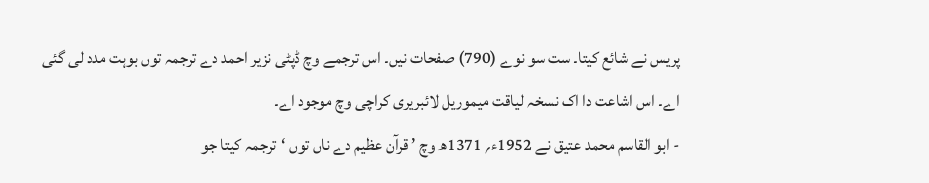پریس نے شائع کیتا۔ ست سو نوے (790) صفحات نیں۔ اس ترجمے وچ ڈپٹی نزیر احمد دے ترجمہ توں بوہت مدد لی گئی اے۔ اس اشاعت دا اک نسخہ لیاقت میموریل لائبریری کراچی وچ موجود اے۔
- ابو القاسم محمد عتیق نے 1952ء؍ 1371ھ وچ ’ قرآن عظیم دے ناں توں ‘ترجمہ کیتا جو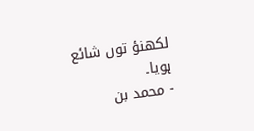لکھنؤ توں شائع ہویا۔
- محمد بن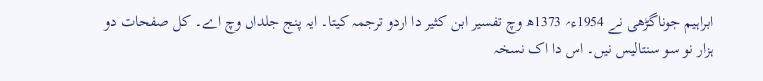ابراہیم جوناگڑھی نے 1954ء؍ 1373ھ وچ تفسیر ابن کثیر دا اردو ترجمہ کیتا۔ ایہ پنج جلداں وچ اے۔ کل صفحات دو ہزار نو سو سنتالیس نیں۔ اس دا اک نسخہ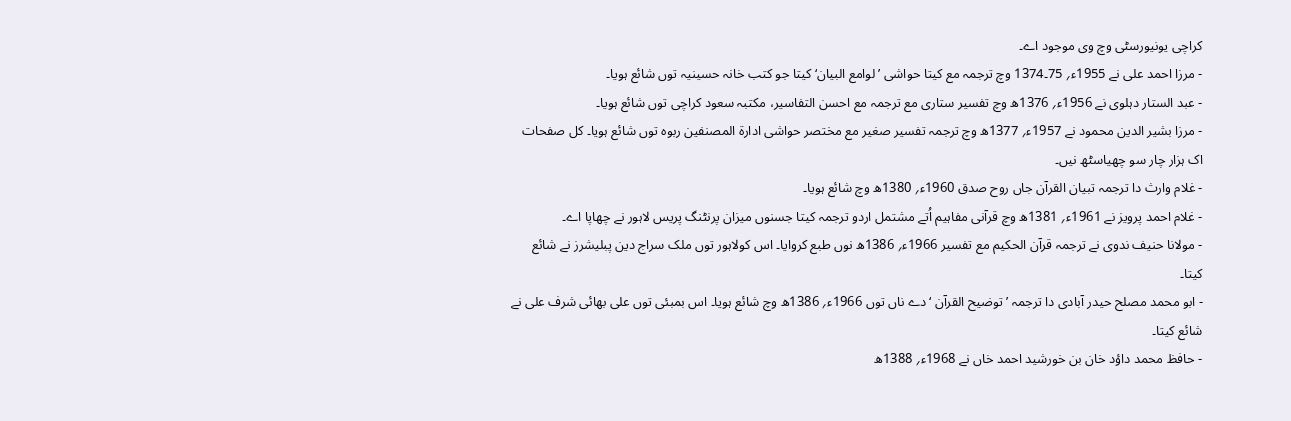کراچی یونیورسٹی وچ وی موجود اے۔
- مرزا احمد علی نے 1955ء؍ 75۔1374 وچ ترجمہ مع کیتا حواشی ’ لوامع البیان‘ کیتا جو کتب خانہ حسینیہ توں شائع ہویا۔
- عبد الستار دہلوی نے 1956ء؍ 1376ھ وچ تفسیر ستاری مع ترجمہ مع احسن التفاسیر، مکتبہ سعود کراچی توں شائع ہویا۔
- مرزا بشیر الدین محمود نے 1957ء؍ 1377ھ وچ ترجمہ تفسیر صغیر مع مختصر حواشی ادارۃ المصنفین ربوہ توں شائع ہویا۔ کل صفحات اک ہزار چار سو چھیاسٹھ نیں۔
- غلام وارث دا ترجمہ تبیان القرآن جاں روح صدق 1960ء؍ 1380ھ وچ شائع ہویا۔
- غلام احمد پرویز نے 1961ء؍ 1381ھ وچ قرآنی مفاہیم اُتے مشتمل اردو ترجمہ کیتا جسنوں میزان پرنٹنگ پریس لاہور نے چھاپا اے۔
- مولانا حنیف ندوی نے ترجمہ قرآن الحکیم مع تفسیر 1966ء؍ 1386ھ نوں طبع کروایا۔ اس کولاہور توں ملک سراج دین پبلیشرز نے شائع کیتا۔
- ابو محمد مصلح حیدر آبادی دا ترجمہ ’ توضیح القرآن ‘ دے ناں توں 1966ء؍ 1386ھ وچ شائع ہویا۔ اس بمبئی توں علی بھائی شرف علی نے شائع کیتا۔
- حافظ محمد داؤد خان بن خورشید احمد خاں نے 1968ء؍ 1388ھ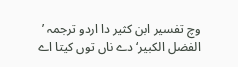وچ تفسیر ابن کثیر دا اردو ترجمہ ’ الفضل الکبیر‘ دے ناں توں کیتا اے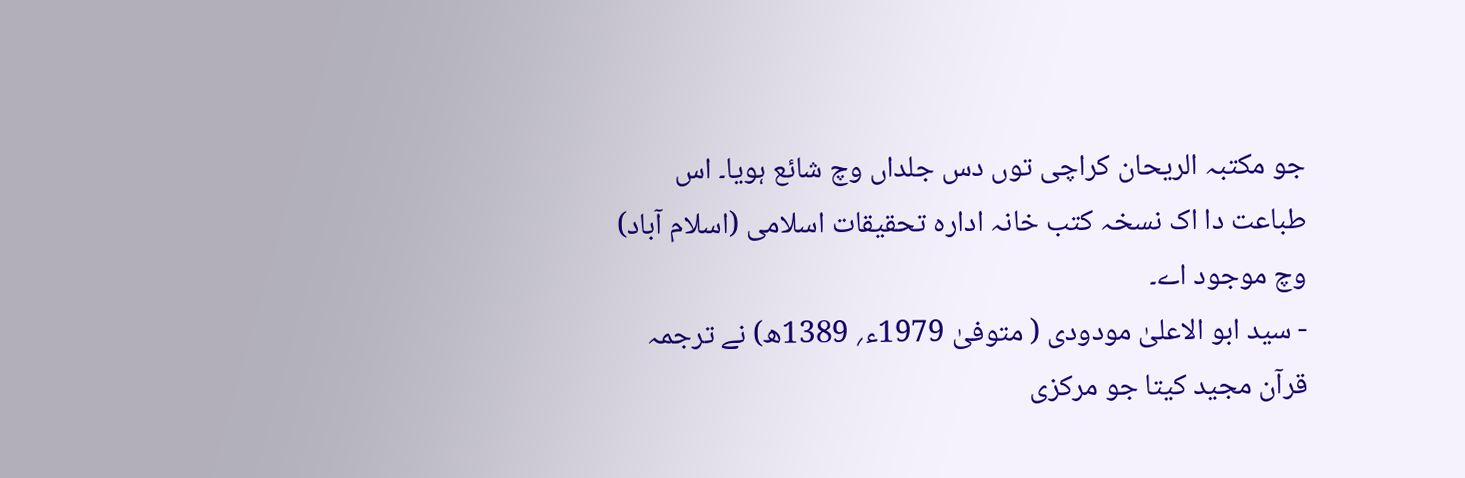جو مکتبہ الریحان کراچی توں دس جلداں وچ شائع ہویا۔ اس طباعت دا اک نسخہ کتب خانہ ادارہ تحقیقات اسلامی (اسلام آباد) وچ موجود اے۔
- سید ابو الاعلیٰ مودودی ( متوفیٰ 1979ء؍ 1389ھ) نے ترجمہ قرآن مجید کیتا جو مرکزی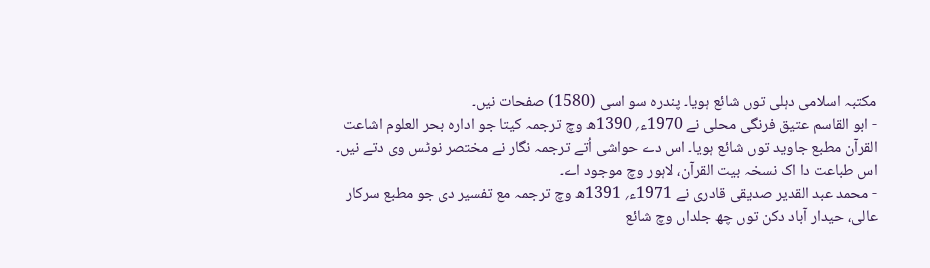مکتبہ اسلامی دہلی توں شائع ہویا۔ پندرہ سو اسی (1580) صفحات نیں۔
- ابو القاسم عتیق فرنگی محلی نے 1970ء؍ 1390ھ وچ ترجمہ کیتا جو ادارہ بحر العلوم اشاعت القرآن مطبع جاوید توں شائع ہویا۔ اس دے حواشی اُتے ترجمہ نگار نے مختصر نوٹس وی دتے نیں۔ اس طباعت دا اک نسخہ بیت القرآن، لاہور وچ موجود اے۔
- محمد عبد القدیر صدیقی قادری نے 1971ء؍ 1391ھ وچ ترجمہ مع تفسیر دی جو مطبع سرکار عالی، حیدار آباد دکن توں چھ جلداں وچ شائع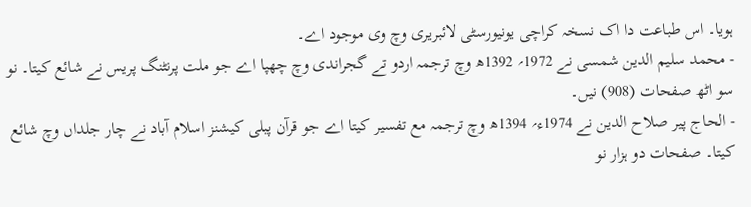ہویا۔ اس طباعت دا اک نسخہ کراچی یونیورسٹی لائبریری وچ وی موجود اے۔
- محمد سلیم الدین شمسی نے 1972؍ 1392ھ وچ ترجمہ اردو تے گجراندی وچ چھپا اے جو ملت پرنٹنگ پریس نے شائع کیتا۔ نو سو اٹھ صفحات (908) نیں۔
- الحاج پیر صلاح الدین نے 1974ء؍ 1394ھ وچ ترجمہ مع تفسیر کیتا اے جو قرآن پبلی کیشنز اسلام آباد نے چار جلداں وچ شائع کیتا۔ صفحات دو ہزار نو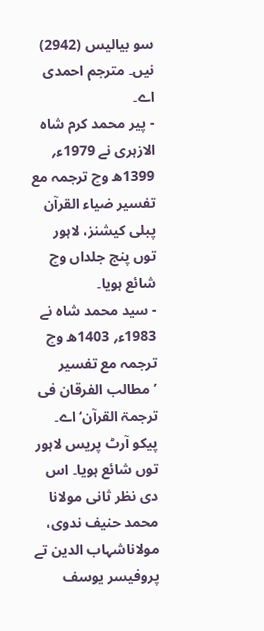سو بیالیس (2942) نیں۔ مترجم احمدی اے۔
- پیر محمد کرم شاہ الازہری نے 1979ء؍ 1399ھ وچ ترجمہ مع تفسیر ضیاء القرآن پبلی کیشنز، لاہور توں پنج جلداں وچ شائع ہویا۔
- سید محمد شاہ نے 1983ء؍ 1403ھ وچ ترجمہ مع تفسیر ’مطالب الفرقان فی ترجمۃ القرآن‘ اے۔ پیکو آرٹ پریس لاہور توں شائع ہویا۔ اس دی نظر ثانی مولانا محمد حنیف ندوی، مولاناشہاب الدین تے پروفیسر یوسف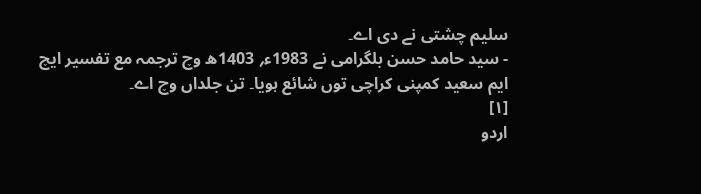سلیم چشتی نے دی اے۔
- سید حامد حسن بلگرامی نے 1983ء؍ 1403ھ وچ ترجمہ مع تفسیر ایچ ایم سعید کمپنی کراچی توں شائع ہویا۔ تن جلداں وچ اے۔
[۱]
اردو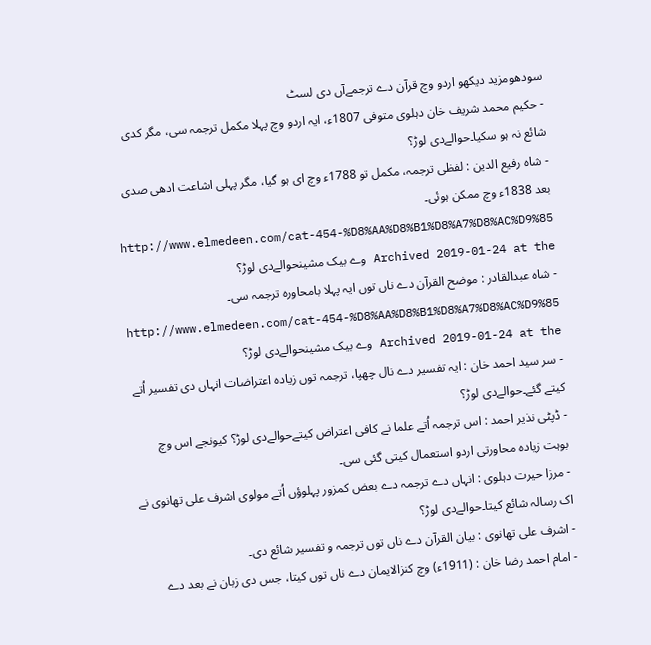سودھومزید دیکھو اردو وچ قرآن دے ترجمےآں دی لسٹ
- حکیم محمد شریف خان دہلوی متوفی 1807ء، ایہ اردو وچ پہلا مکمل ترجمہ سی، مگر کدی شائع نہ ہو سکیا۔حوالےدی لوڑ؟
- شاہ رفیع الدین : لفظی ترجمہ، مکمل تو 1788ء وچ ای ہو گيا، مگر پہلی اشاعت ادھی صدی بعد 1838ء وچ ممکن ہوئی۔
http://www.elmedeen.com/cat-454-%D8%AA%D8%B1%D8%A7%D8%AC%D9%85 Archived 2019-01-24 at the وے بیک مشینحوالےدی لوڑ؟
- شاہ عبدالقادر : موضح القرآن دے ناں توں ایہ پہلا بامحاورہ ترجمہ سی۔
http://www.elmedeen.com/cat-454-%D8%AA%D8%B1%D8%A7%D8%AC%D9%85 Archived 2019-01-24 at the وے بیک مشینحوالےدی لوڑ؟
- سر سید احمد خان : ایہ تفسیر دے نال چھپا، ترجمہ توں زیادہ اعتراضات انہاں دی تفسیر اُتے کیتے گئے۔حوالےدی لوڑ؟
- ڈپٹی نذیر احمد : اس ترجمہ اُتے علما نے کافی اعتراض کیتےحوالےدی لوڑ؟ کیونجے اس وچ بوہت زیادہ محاورتی اردو استعمال کیتی گئی سی۔
- مرزا حیرت دہلوی : انہاں دے ترجمہ دے بعض کمزور پہلوؤں اُتے مولوی اشرف علی تھانوی نے اک رسالہ شائع کیتا۔حوالےدی لوڑ؟
- اشرف علی تھانوی : بیان القرآن دے ناں توں ترجمہ و تفسیر شائع دی۔
- امام احمد رضا خان : (1911ء) وچ کنزالایمان دے ناں توں کیتا، جس دی زبان نے بعد دے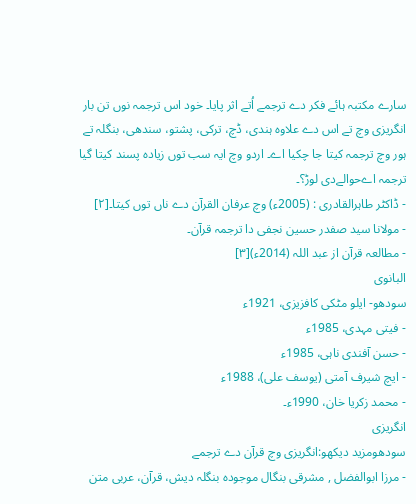سارے مکتبہ ہائے فکر دے ترجمے اُتے اثر پایا۔ خود اس ترجمہ نوں تن بار انگریزی وچ تے اس دے علاوہ ہندی، ڈچ، ترکی، پشتو، سندھی، بنگلہ تے ہور وچ ترجمہ کیتا جا چکیا اے۔ اردو وچ ایہ سب توں زیادہ پسند کیتا گيا ترجمہ اےحوالےدی لوڑ؟۔
- ڈاکٹر طاہرالقادری : (2005ء) وچ عرفان القرآن دے ناں توں کیتا۔[۲]
- مولانا سید صفدر حسین نجفی دا ترجمہ قرآن۔
- مطالعہ قرآن از عبد اللہ (2014ء)[۳]
البانوی
سودھو- ایلو مٹکی کافزیزی، 1921ء
- فیتی مہدی، 1985ء
- حسن آفندی ناہی، 1985ء
- ایچ شیرف آمتی (یوسف علی)، 1988ء
- محمد زکریا خان، 1990ء۔
انگریزی
سودھومزید دیکھو:انگریزی وچ قرآن دے ترجمے
- مرزا ابوالفضل , مشرقی بنگال موجودہ بنگلہ دیش، قرآن، عربی متن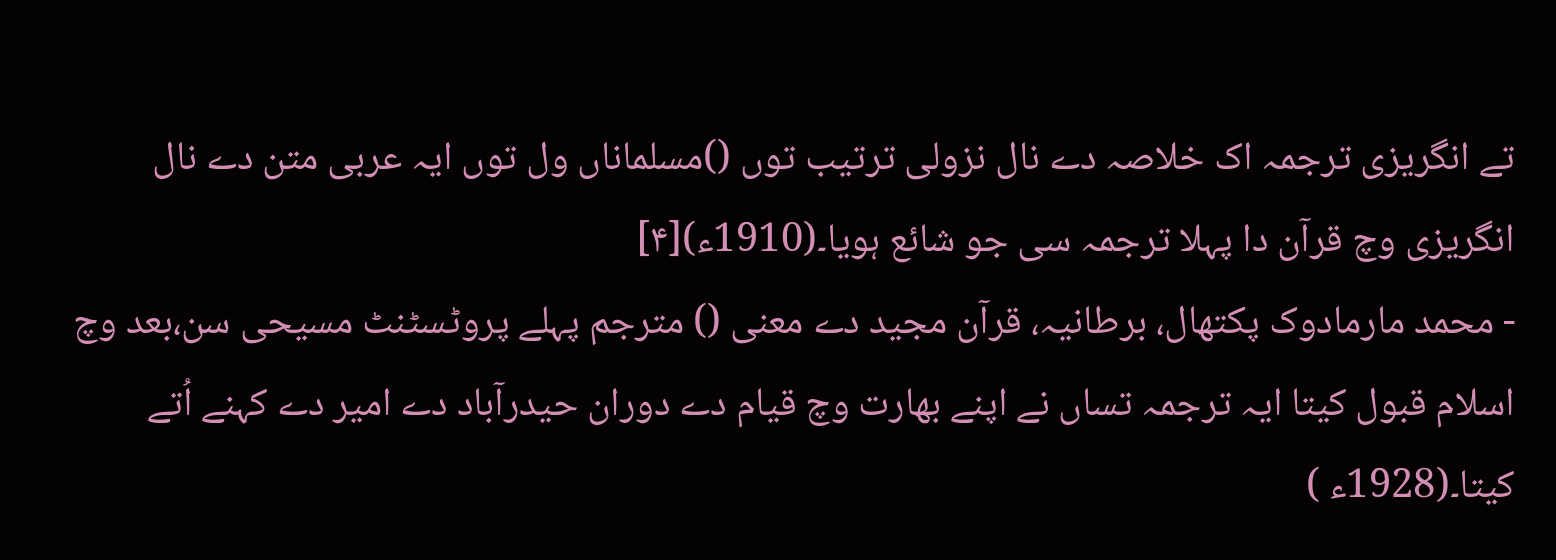تے انگریزی ترجمہ اک خلاصہ دے نال نزولی ترتیب توں ()مسلماناں ول توں ایہ عربی متن دے نال انگریزی وچ قرآن دا پہلا ترجمہ سی جو شائع ہویا۔(1910ء)[۴]
- محمد مارمادوک پكتھال، برطانیہ، قرآن مجید دے معنی () مترجم پہلے پروٹسٹنٹ مسیحی سن،بعد وچ اسلام قبول کیتا ایہ ترجمہ تساں نے اپنے بھارت وچ قیام دے دوران حیدرآباد دے امیر دے کہنے اُتے کیتا۔(1928ء )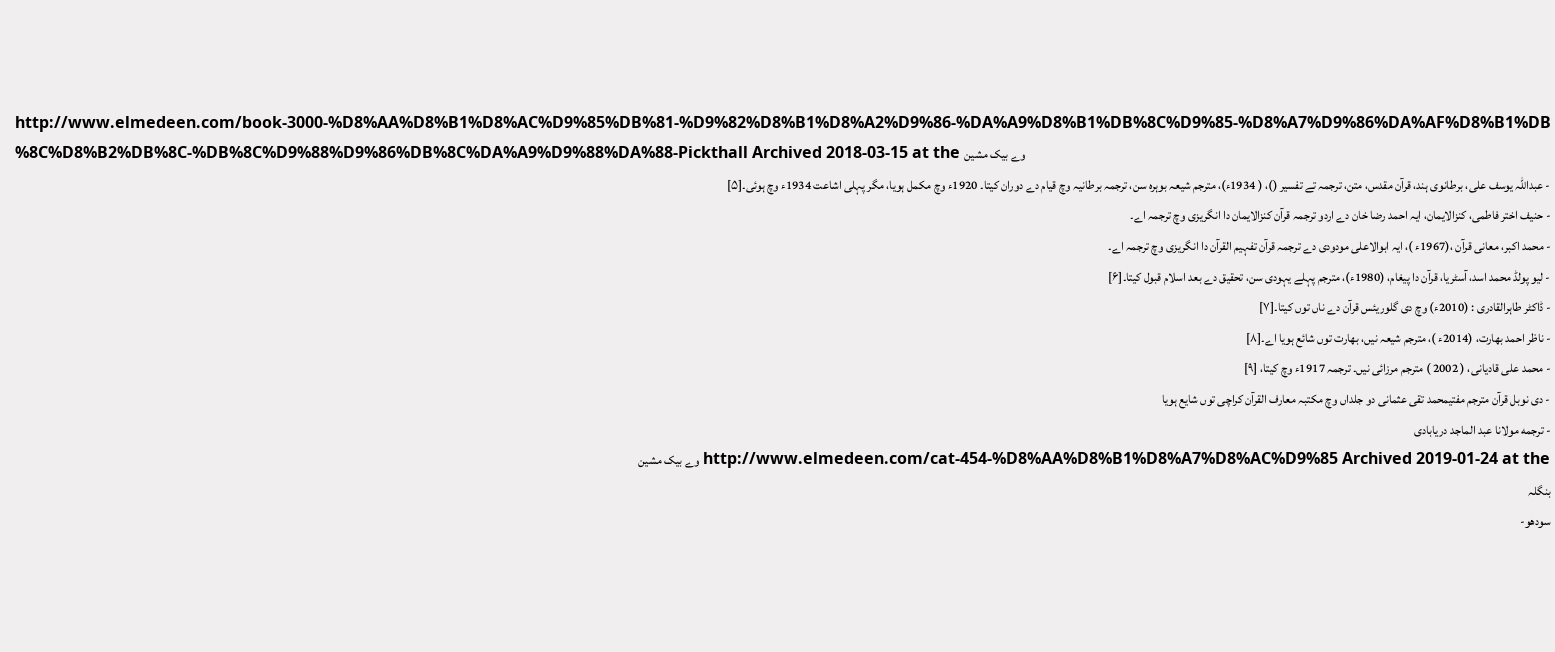http://www.elmedeen.com/book-3000-%D8%AA%D8%B1%D8%AC%D9%85%DB%81-%D9%82%D8%B1%D8%A2%D9%86-%DA%A9%D8%B1%DB%8C%D9%85-%D8%A7%D9%86%DA%AF%D8%B1%DB%8C%D8%B2%DB%8C-%DB%8C%D9%88%D9%86%DB%8C%DA%A9%D9%88%DA%88-Pickthall Archived 2018-03-15 at the وے بیک مشین
- عبداللہ یوسف علی، برطانوی ہند، قرآن مقدس، متن، ترجمہ تے تفسیر ()، ( 1934ء)، مترجم شیعہ بوہرہ سن، ترجمہ برطانیہ وچ قیام دے دوران کیتا۔ 1920ء وچ مکمل ہویا، مگر پہلی اشاعت 1934ء وچ ہوئی۔[۵]
- حنیف اختر فاطمی، کنزالایمان، ایہ احمد رضا خان دے اردو ترجمہ قرآن کنزالایمان دا انگریزی وچ ترجمہ اے۔
- محمد اکبر، معانی قرآن ،(1967ء )، ایہ ابوالاعلی مودودی دے ترجمہ قرآن تفہیم القرآن دا انگریزی وچ ترجمہ اے۔
- لیو پولڈ محمد اسد، آسٹریا، قرآن دا پیغام، (1980ء)، مترجم پہلے یہودی سن، تحقیق دے بعد اسلام قبول کیتا۔[۶]
- ڈاکٹر طاہرالقادری : (2010ء) وچ دی گلوریئس قرآن دے ناں توں کیتا۔[۷]
- ناظر احمد بھارت، (2014ء )، مترجم شیعہ نیں، بھارت توں شائع ہویا اے۔[۸]
- محمد علی قادیانی، ( 2002 ) مترجم مرزائی نیں۔ ترجمہ 1917ء وچ کیتا، [۹]
- دی نوبل قرآن مترجم مفتیمحمد تقی عثمانی دو جلداں وچ مکتبہ معارف القرآن کراچی توں شایع ہویا
- ترجمه مولانا عبد الماجد دریابادی
http://www.elmedeen.com/cat-454-%D8%AA%D8%B1%D8%A7%D8%AC%D9%85 Archived 2019-01-24 at the وے بیک مشین
بنگلہ
سودھو-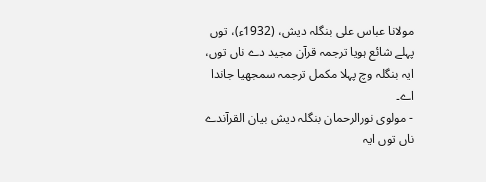مولانا عباس علی بنگلہ دیش، (1932ء)، توں پہلے شائع ہویا ترجمہ قرآن مجید دے ناں توں، ایہ بنگلہ وچ پہلا مکمل ترجمہ سمجھیا جاندا اے۔
- مولوی نورالرحمان بنگلہ دیش بیان القرآندے ناں توں ایہ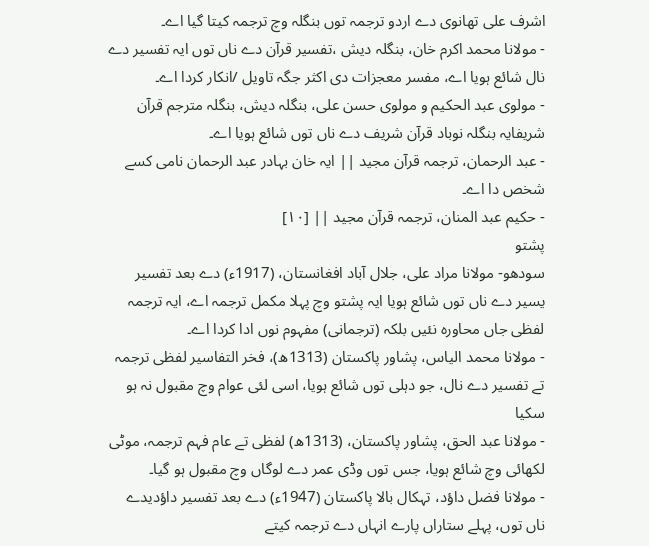اشرف علی تھانوی دے اردو ترجمہ توں بنگلہ وچ ترجمہ کیتا گیا اے۔
- مولانا محمد اکرم خان، بنگلہ دیش ،تفسیر قرآن دے ناں توں ایہ تفسیر دے نال شائع ہویا اے، مفسر معجزات دی اکثر جگہ تاویل /انکار کردا اے۔
- مولوی عبد الحکیم و مولوی حسن علی، بنگلہ دیش، بنگلہ مترجم قرآن شریفایہ بنگلہ نوباد قرآن شریف دے ناں توں شائع ہویا اے۔
- عبد الرحمان، ترجمہ قرآن مجید || ایہ خان بہادر عبد الرحمان نامی کسے شخص دا اے۔
- حکیم عبد المنان، ترجمہ قرآن مجید || [۱۰]
پشتو
سودھو- مولانا مراد علی، جلال آباد افغانستان، (1917ء) دے بعد تفسیر یسیر دے ناں توں شائع ہویا ایہ پشتو وچ پہلا مکمل ترجمہ اے، ایہ ترجمہ لفظی جاں محاورہ نئيں بلکہ (ترجمانی) مفہوم نوں ادا کردا اے۔
- مولانا محمد الیاس، پشاور پاکستان (1313ھ)، فخر التفاسیر لفظی ترجمہ تے تفسیر دے نال، جو دہلی توں شائع ہویا، اسی لئی عوام وچ مقبول نہ ہو سکیا
- مولانا عبد الحق، پشاور پاکستان، (1313ھ) لفظی تے عام فہم ترجمہ، موٹی لکھائی وچ شائع ہویا، جس توں وڈی عمر دے لوگاں وچ مقبول ہو گيا۔
- مولانا فضل داؤد، تہکال بالا پاکستان (1947ء) دے بعد تفسیر داؤدیدے ناں توں، پہلے ستاراں پارے انہاں دے ترجمہ کیتے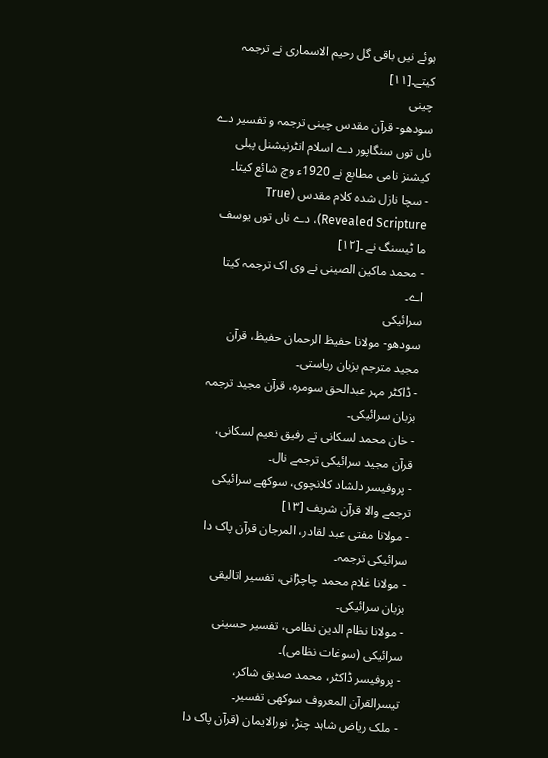ہوئے نیں باقی گل رحیم الاسماری نے ترجمہ کیتے۔[۱۱]
چینی
سودھو- قرآن مقدس چینی ترجمہ و تفسیر دے ناں توں سنگاپور دے اسلام انٹرنیشنل پبلی کیشنز نامی مطابع نے 1920ء وچ شائع کیتا۔
- سچا نازل شدہ کلام مقدس (True Revealed Scripture)، دے ناں توں یوسف ما ٹیسنگ نے ۔[۱۲]
- محمد ماكين الصينی نے وی اک ترجمہ کیتا اے۔
سرائیکی
سودھو- مولانا حفیظ الرحمان حفیظ، قرآن مجید مترجم بزبان ریاستی۔
- ڈاکٹر مہر عبدالحق سومرہ، قرآن مجید ترجمہ بزبان سرائیکی۔
- خان محمد لسکانی تے رفیق نعیم لسکانی، قرآن مجید سرائیکی ترجمے نال۔
- پروفیسر دلشاد کلانچوی، سوکھے سرائیکی ترجمے والا قرآن شریف [۱۳]
- مولانا مفتی عبد لقادر، المرجان قرآن پاک دا سرائیکی ترجمہ۔
- مولانا غلام محمد چاچڑانی، تفسیر اتالیقی بزبان سرائیکی۔
- مولانا نظام الدین نظامی، تفسیر حسینی سرائیکی (سوغات نظامی)۔
- پروفیسر ڈاکٹر، محمد صدیق شاکر، تیسرالقرآن المعروف سوکھی تفسیر۔
- ملک ریاض شاہد چنڑ، نورالایمان (قرآن پاک دا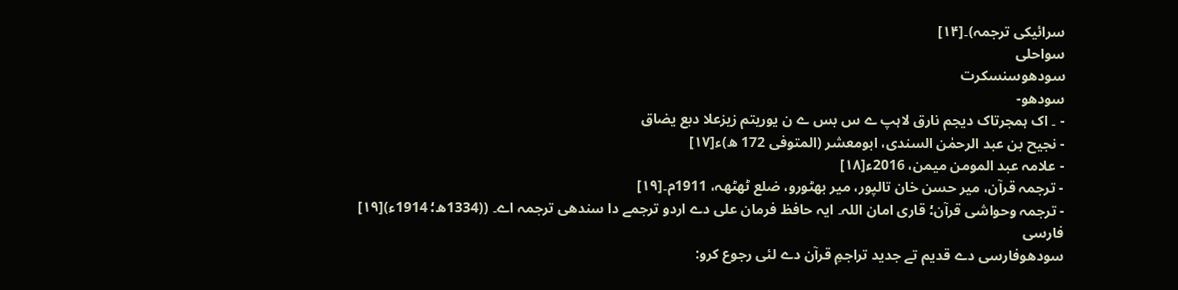سرائیکی ترجمہ)۔[۱۴]
سواحلی
سودھوسنسکرت
سودھو-
- ۔ اک ہمجرتاک دیجم نارق لاہپ ے س بس ے ن یوریتم زیزعلا دبع یضاق
- نجیح بن عبد الرحمٰن السندی، ابومعشر (المتوفی 172 ھ)ء[۱۷]
- علامہ عبد المومن میمن، 2016ء[۱۸]
- ترجمہ قرآن، میر حسن خان تالپور، میر بھٹورو، ضلع ٹھٹھہ، 1911م۔[۱۹]
- ترجمہ وحواشی قرآن؛ قاری امان اللہ۔ ایہ حافظ فرمان علی دے اردو ترجمے دا سندھی ترجمہ اے۔ ((1334ھ؛ 1914ء)[۱۹]
فارسی
سودھوفارسی دے قدیم تے جدید تراجمِ قرآن دے لئی رجوع کرو: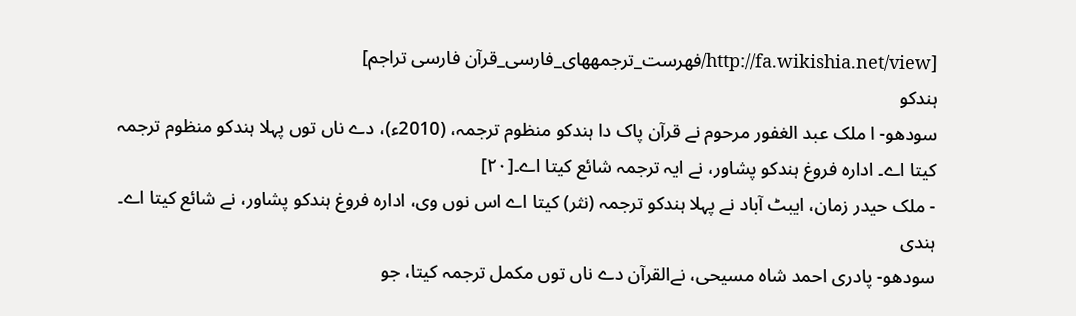[http://fa.wikishia.net/view/فهرست_ترجمههای_فارسی_قرآن فارسی تراجم]
ہندکو
سودھو- ا ملک عبد الغفور مرحوم نے قرآن پاک دا ہندکو منظوم ترجمہ، (2010ء)، دے ناں توں پہلا ہندکو منظوم ترجمہ کیتا اے۔ ادارہ فروغ ہندکو پشاور، نے ایہ ترجمہ شائع کیتا اے۔[۲۰]
- ملک حیدر زمان، ایبٹ آباد نے پہلا ہندکو ترجمہ (نثر) کیتا اے اس نوں وی، ادارہ فروغ ہندکو پشاور، نے شائع کیتا اے۔
ہندی
سودھو- پادری احمد شاہ مسیحی، نےالقرآن دے ناں توں مکمل ترجمہ کیتا، جو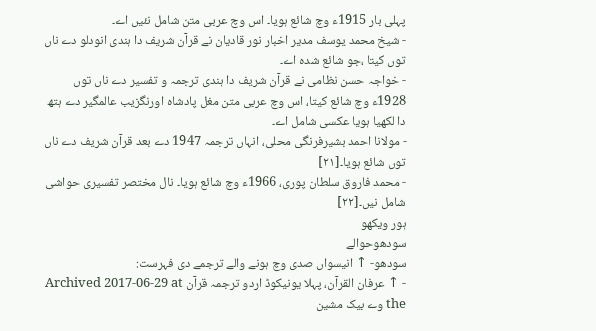پہلی بار 1915ء وچ شائع ہویا۔ اس وچ عربی متن شامل نئيں اے۔
- شیخ محمد یوسف مدیر اخبار نور قادیان نے قرآن شریف دا ہندی انودلو دے ناں توں کیتا ،جو شائع شدہ اے۔
- خواجہ حسن نظامی نے قرآن شریف دا ہندی ترجمہ و تفسیر دے ناں توں 1928ء وچ شائع کیتا، اس وچ عربی متن مغل پادشاہ اورنگزیب عالمگیر دے ہتھ دا لکھیا ہویا عکسی شامل اے۔
- مولانا احمد بشیرفرنگی محلی، انہاں ترجمہ 1947 دے بعد قرآن شریف دے ناں توں شائع ہویا۔[۲۱]
- محمد فاروق سلطان پوری، 1966ء وچ شائع ہویا۔ نال مختصر تفسیری حواشی شامل نیں۔[۲۲]
ہور ویکھو
سودھوحوالے
سودھو- ↑ انیسواں صدی وچ ہونے والے ترجمے دی فہرست:
- ↑ عرفان القرآن، پہلا یونیکوڈ اردو ترجمہ قرآن Archived 2017-06-29 at the وے بیک مشین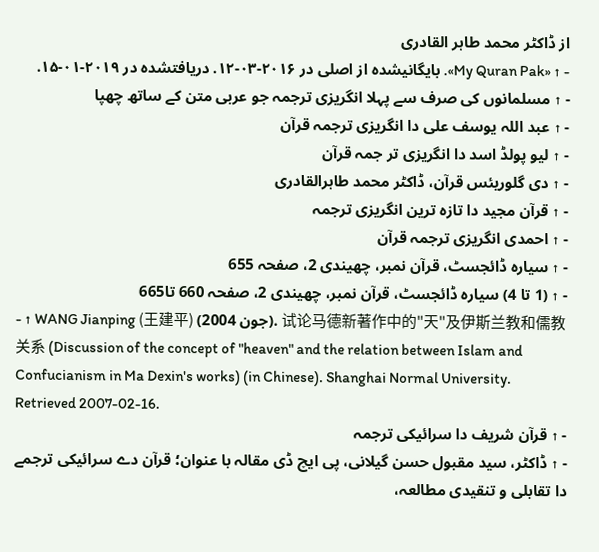از ڈاکٹر محمد طاہر القادری
- ↑ «My Quran Pak». بایگانیشده از اصلی در ۲۰۱۶-۰۳-۱۲. دریافتشده در ۲۰۱۹-۰۱-۱۵.
- ↑ مسلمانوں کی صرف سے پہلا انگریزی ترجمہ جو عربی متن کے ساتھ چھپا
- ↑ عبد اللہ یوسف علی دا انگریزی ترجمہ قرآن
- ↑ لیو پولڈ اسد دا انگریزی تر جمہ قرآن
- ↑ دی گلوریئس قرآن، ڈاکٹر محمد طاہرالقادری
- ↑ قرآن مجید دا تازہ ترین انگریزی ترجمہ
- ↑ احمدی انگریزی ترجمہ قرآن
- ↑ سیارہ ڈائجسٹ، قرآن نمبر، چھیندی 2، صفحہ 655
- ↑ (1 تا 4) سیارہ ڈائجسٹ، قرآن نمبر، چھیندی 2، صفحہ 660 تا665
- ↑ WANG Jianping (王建平) (جون 2004). 试论马德新著作中的"天"及伊斯兰教和儒教关系 (Discussion of the concept of "heaven" and the relation between Islam and Confucianism in Ma Dexin's works) (in Chinese). Shanghai Normal University. Retrieved 2007-02-16.
- ↑ قرآن شریف دا سرائیکی ترجمہ
- ↑ ڈاکٹر، سید مقبول حسن گیلانی، پی ایچ ڈی مقالہ با عنوان؛ قرآن دے سرائیکی ترجمے دا تقابلی و تنقیدی مطالعہ،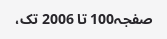صفجہ100 تا 2006 تک،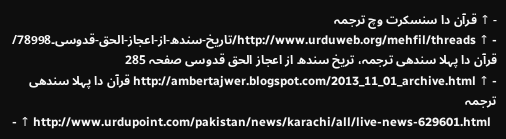- ↑ قرآن دا سنسکرت وچ ترجمہ
- ↑ http://www.urduweb.org/mehfil/threads/تاریخ-سندھ-از-اعجاز-الحق-قدوسی۔78998/ قرآن دا پہلا سندھی ترجمہ، تریخ سندھ از اعجاز الحق قدوسی صفحہ 285
- ↑ http://ambertajwer.blogspot.com/2013_11_01_archive.html قرآن دا پہلا سندھی ترجمہ
- ↑ http://www.urdupoint.com/pakistan/news/karachi/all/live-news-629601.html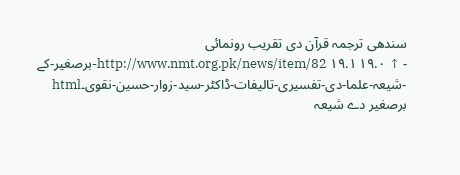سندھی ترجمہ قرآن دی تقریب رونمائی
- ↑ ۱۹.۰ ۱۹.۱ http://www.nmt.org.pk/news/item/82-برصغیر-کے -شیعہ-علما-دی-تفسیری-تالیفات-ڈاکٹر-سید-زوار-حسین-نقوی۔html برصغیر دے شیعہ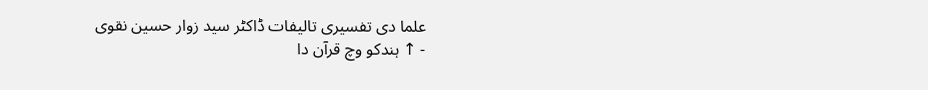علما دی تفسیری تالیفات ڈاکٹر سید زوار حسین نقوی
- ↑ ہندکو وچ قرآن دا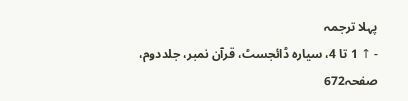پہلا ترجمہ
- ↑ 1 تا 4، سیارہ ڈائجسٹ، قرآن نمبر، جلددوم، صفحہ672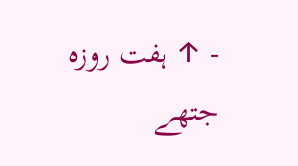- ↑ ہفت روزہ جتھے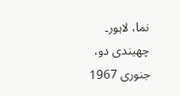نما، لاہور۔ چھیندی دو، جنوری 1967